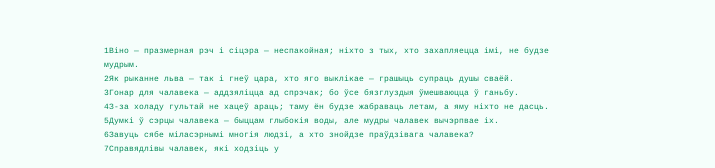1Віно — празмерная рэч і сіцэра — неспакойная; ніхто з тых, хто захапляецца імі, не будзе мудрым.
2Як рыканне льва — так і гнеў цара, хто яго выклікае — грашыць супраць душы сваёй.
3Гонар для чалавека — аддзяліцца ад спрэчак; бо ўсе бязглуздыя ўмешваюцца ў ганьбу.
4З-за холаду гультай не хацеў араць; таму ён будзе жабраваць летам, а яму ніхто не дасць.
5Думкі ў сэрцы чалавека — быццам глыбокія воды, але мудры чалавек вычэрпвае іх.
6Завуць сябе міласэрнымі многія людзі, а хто знойдзе праўдзівага чалавека?
7Справядлівы чалавек, які ходзіць у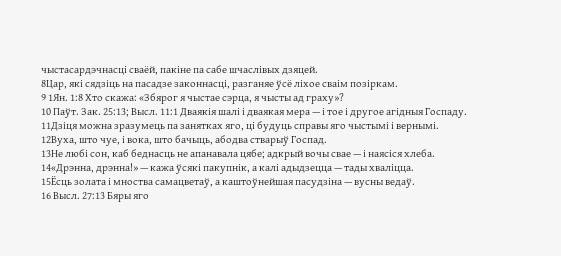чыстасардэчнасці сваёй, пакіне па сабе шчаслівых дзяцей.
8Цар, які сядзіць на пасадзе законнасці, разганяе ўсё ліхое сваім позіркам.
9 1Ян. 1:8 Хто скажа: «Збярог я чыстае сэрца, я чысты ад граху»?
10 Паўт. Зак. 25:13; Высл. 11:1 Дваякія шалі і дваякая мера — і тое і другое агідныя Госпаду.
11Дзіця можна зразумець па занятках яго, ці будуць справы яго чыстымі і вернымі.
12Вуха, што чуе, і вока, што бачыць, абодва стварыў Госпад.
13Не любі сон, каб беднасць не апанавала цябе; адкрый вочы свае — і наясіся хлеба.
14«Дрэнна, дрэнна!» — кажа ўсякі пакупнік, а калі адыдзецца — тады хваліцца.
15Ёсць золата і мноства самацветаў, а каштоўнейшая пасудзіна — вусны ведаў.
16 Высл. 27:13 Бяры яго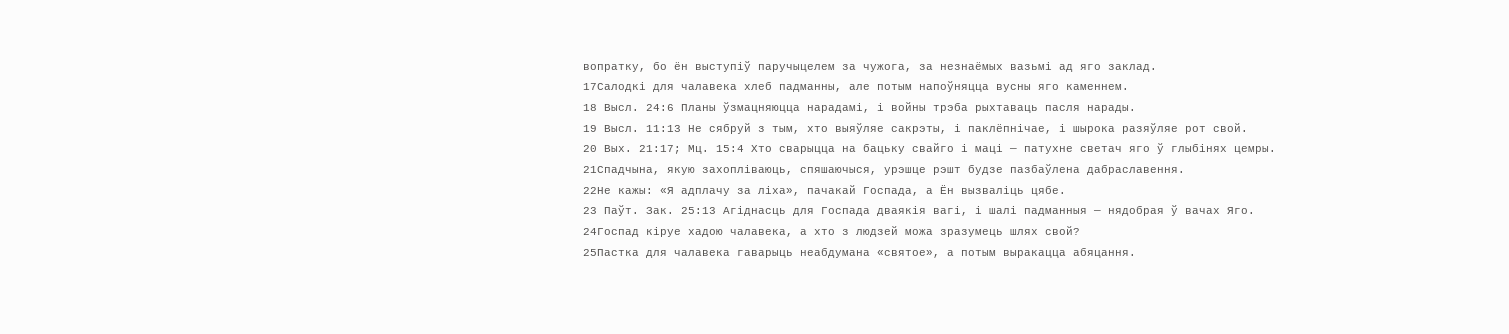вопратку, бо ён выступіў паручыцелем за чужога, за незнаёмых вазьмі ад яго заклад.
17Салодкі для чалавека хлеб падманны, але потым напоўняцца вусны яго каменнем.
18 Высл. 24:6 Планы ўзмацняюцца нарадамі, і войны трэба рыхтаваць пасля нарады.
19 Высл. 11:13 Не сябруй з тым, хто выяўляе сакрэты, і паклёпнічае, і шырока разяўляе рот свой.
20 Вых. 21:17; Мц. 15:4 Хто сварыцца на бацьку свайго і маці — патухне светач яго ў глыбінях цемры.
21Спадчына, якую захопліваюць, спяшаючыся, урэшце рэшт будзе пазбаўлена дабраславення.
22Не кажы: «Я адплачу за ліха», пачакай Госпада, а Ён вызваліць цябе.
23 Паўт. Зак. 25:13 Агіднасць для Госпада дваякія вагі, і шалі падманныя — нядобрая ў вачах Яго.
24Госпад кіруе хадою чалавека, а хто з людзей можа зразумець шлях свой?
25Пастка для чалавека гаварыць неабдумана «святое», а потым выракацца абяцання.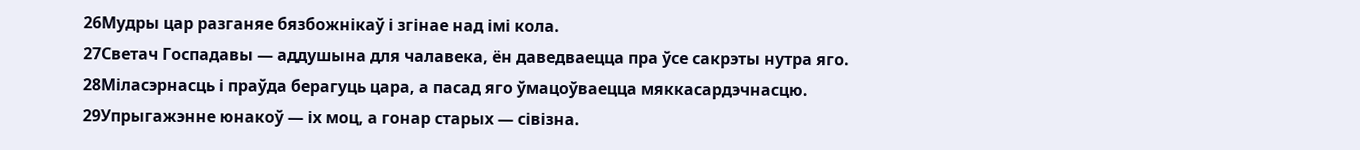26Мудры цар разганяе бязбожнікаў і згінае над імі кола.
27Светач Госпадавы — аддушына для чалавека, ён даведваецца пра ўсе сакрэты нутра яго.
28Міласэрнасць і праўда берагуць цара, а пасад яго ўмацоўваецца мяккасардэчнасцю.
29Упрыгажэнне юнакоў — іх моц, а гонар старых — сівізна.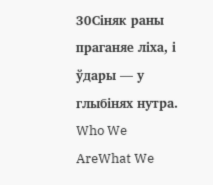30Сіняк раны праганяе ліха, і ўдары — у глыбінях нутра.
Who We AreWhat We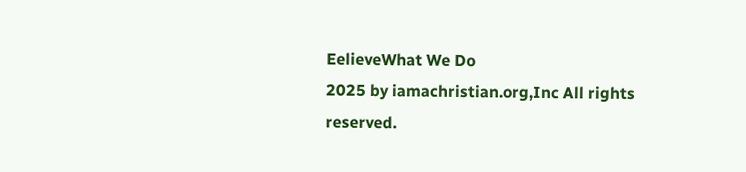EelieveWhat We Do
2025 by iamachristian.org,Inc All rights reserved.